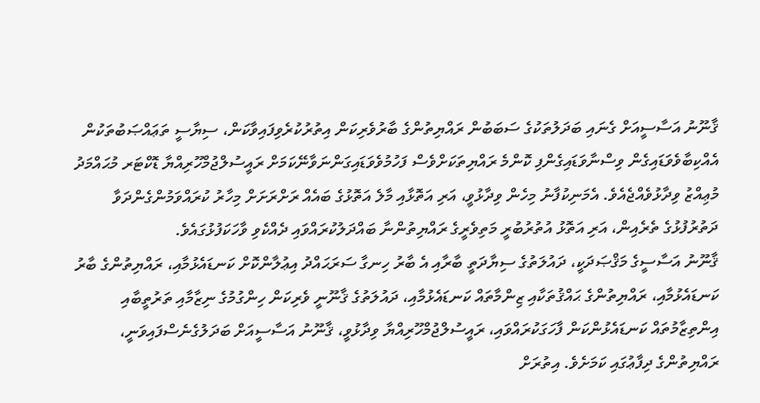ޤާނޫނު އަސާސީއަށް ގެނައި ބަދަލުތަކުގެ ސަބަބުން ރައްޔިތުންގެ ބާރުވެރިކަން އިތުރުކުރެވިފައިވާކަން، ސިޔާސީ ތަޢައްޞަބުތަކުން އެއްކިބާވެވަޑައިގެން ވިސްނާވަޑައިގެންފި ކޮންމެ ރައްޔިތަކަށްވެސް ފަހުމުވެވަޑައިގަންނަވާނޭކަމަށް ރައީސުލްޖުމްހޫރިއްޔާ ޑޮކްޓަރ މުޙައްމަދު މުޢިއްޒު ވިދާޅުވެއްޖެއެވެ. އެމަނިކުފާނު މިހެން ވިދާޅުވީ، އަރި އަތޮޅާއި މާލެ އަތޮޅުގެ ބައެއް ރަށްރަށަށް މިހާރު ކުރައްވަމުންގެންދަވާ ދަތުރުފުޅުގެ ތެރެއިން، އަރި އަތޮޅު އުތުރުބުރީ މަތިވެރީގެ ރައްޔިތުންނާ ބައްދަލުކުރައްވައި ދެއްކެވި ވާހަކަފުޅުގައެވެ.
ޤާނޫނު އަސާސީގެ މަޤްޞަދަކީ، ދައުލަތުގެ ސިޔާދަތީ ބާރާއި އެ ބާރު ހިނގާ ސަރަޙައްދު އިޢުލާންކޮށް ކަނޑައެޅުމާއި، ރައްޔިތުންގެ ބާރު ކަނޑައެޅުމާއި، ރައްޔިތުންގެ ޙައްޤުތަކާއި ޒިންމާތައް ކަނޑައެޅުމާއި، ދައުލަތުގެ ޤާނޫނީ ވެރިކަން ހިންގުމުގެ ނިޒާމާއި ތަރުތީބާއި އިންތިޒާމުތައް ކަނޑައެޅުންކަން ފާހަގަކުރައްވައި، ރައީސުލްޖުމްހޫރިއްޔާ ވިދާޅުވީ، ޤާނޫނު އަސާސީއަށް ބަދަލުގެނެސްފައިވަނީ، ރައްޔިތުންގެ ދިފާޢުގައި ކަމަށެވެ. އިތުރަށް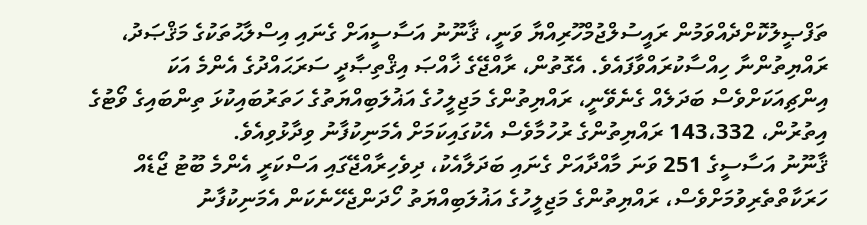ތަފްޞީލުކޮށްދެއްވަމުން ރައީސުލްޖުމްހޫރިއްޔާ ވަނީ، ޤާނޫނު އަސާސީއަށް ގެނައި އިސްލާޙުތަކުގެ މަޤްޞަދު، ރައްޔިތުންނާ ހިއްސާކުރައްވާފައެވެ. އެގޮތުން، ރާއްޖޭގެ ޚާއްޞަ އިޤްތިޞާދީ ސަރަޙައްދުގެ އެންމެ އަކަ އިންޗިއަކަށްވެސް ބަދަލެއް ގެނެވޭނީ، ރައްޔިތުންގެ މަޖިލީހުގެ އަޣުލަބިއްޔަތުގެ ހަތަރުބައިކުޅަ ތިންބައިގެ ވޯޓުގެ އިތުރުން، 143،332 ރައްޔިތުންގެ ރުހުމާވެސް އެކުގައިކަމަށް އެމަނިކުފާނު ވިދާޅުވިއެވެ.
ޤާނޫނު އަސާސީގެ 251 ވަނަ މާއްދާއަށް ގެނައި ބަދަލާއެކު، ދިވެހިރާއްޖޭގައި އަސްކަރީ އެންމެ ބޫޓު ޖޯޑެއް ހަރަކާތްތެރިވުމަށްވެސް، ރައްޔިތުންގެ މަޖިލީހުގެ އަޣުލަބިއްޔަތު ހޯދަންޖެހޭނެކަން އެމަނިކުފާނު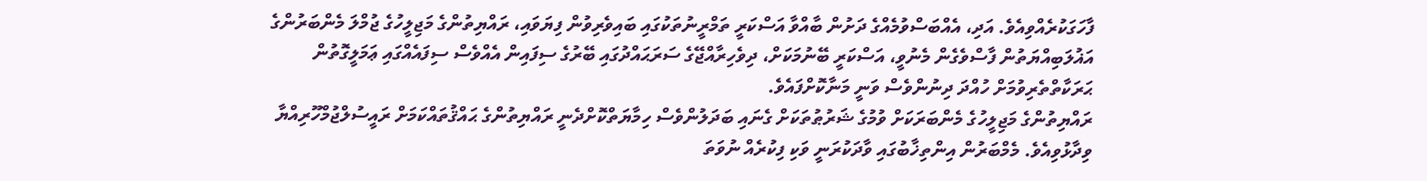ފާހަގަކުރެއްވިއެވެ. އަދި، އެއްބަސްވުމެއްގެ ދަށުން ބާއްވާ އަސްކަރީ ތަމްރީނުތަކުގައި ބައިވެރިވުން ފިޔަވައި، ރައްޔިތުންގެ މަޖިލީހުގެ ޖުމްލަ މެންބަރުންގެ އަޣުލަބިއްޔަތުން ފާސްވެގެން މެނުވީ، އަސްކަރީ ބޭނުމަކަށް، ދިވެހިރާއްޖޭގެ ސަރަޙައްދުގައި ބޭރުގެ ސިފައިން އެއްވެސް ސިފައެއްގައި ޢަމަލީގޮތުން ޙަރަކާތްތެރިވުމަށް ހުއްދަ ދިނުންވެސް ވަނީ މަނާކޮށްފައެވެ.
ރައްޔިތުންގެ މަޖިލީހުގެ މެންބަރަކަށް ވުމުގެ ޝަރުޠުތަކަށް ގެނައި ބަދަލުންވެސް ހިމާޔަތްކޮށްދެނީ ރައްޔިތުންގެ ޙައްޤުތައްކަމަށް ރައީސުލްޖުމްހޫރިއްޔާ ވިދާޅުވިއެވެ. މެމްބަރުން އިންތިޚާބުގައި ވާދަކުރަނީ ވަކި ފިކުރެއް ނުވަތަ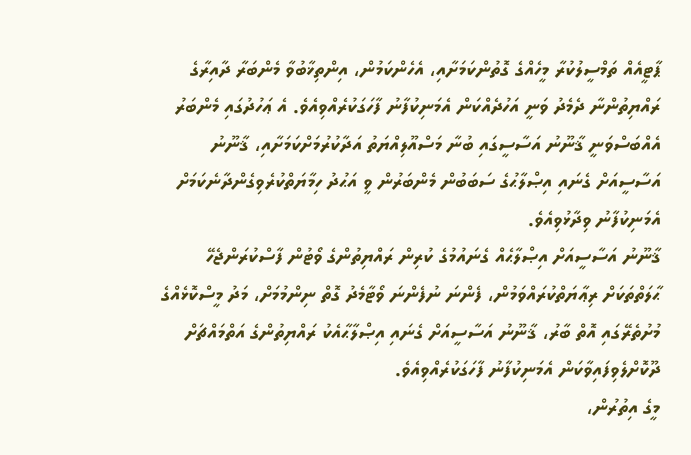ޕާޓީއެއް ތަމްސީލުކުރާ މީހެއްގެ ގޮތުންކަމަށާއި، އެހެންކަމުން، އިންތިޚާބުވާ މެންބަރާ ދާއިރާގެ ރައްޔިތުންނާ ދެމެދު ވަނީ އަހުދެއްކަން އެމަނިކުފާނު ފާހަގަކުރެއްވިއެވެ. އެ ޢަހުދުގައި މެންބަރު އެއްބަސްވަނީ ޤާނޫނު އަސާސީގައި ބުނާ މަސްއޫލިއްޔަތު އަދާކުރުމަށްކަމަށާއި، ޤާނޫނު އަސާސީއަށް ގެނައި އިޞްލާޙުގެ ސަބަބުން މެންބަރުން ވީ އަޙުދު ހިމާޔަތްކުރެވިގެންދާނެކަމަށް އެމަނިކުފާނު ވިދާޅުވިއެވެ.
ޤާނޫނު އަސާސީއަށް އިޞްލާޙެއް ގެނައުމުގެ ކުރިން ރައްޔިތުންގެ ވޯޓުން ފާސްކުރަންޖެހޭ ޙާލަތްތަކަށް ރިޢާޔަތްކުރައްވަމުން، ފެންނަ ނުފެންނަ ވޯޓާމެދު ގޮތް ނިންމުމަށް، މަދު މީސްކޮޅެއްގެ މުށުތެރޭގައި އޮތް ބާރު، ޤާނޫނު އަސާސީއަށް ގެނައި އިޞްލާޙާއެކު ރައްޔިތުންގެ އަތްމައްޗަށް ދޫކޮށްލެވިފައިވާކަން އެމަނިކުފާނު ފާހަގަކުރެއްވިއެވެ.
މީގެ އިތުރުން،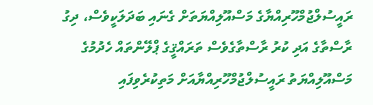ރައީސުލްޖުމްހޫރިއްޔާގެ މަސްއޫލިއްޔަތަށް ގެނައި ބަދަލަކީވެސް، ދިގު ރާސްތާގެ އަދި ކުރު ރާސްތާގެވެސް ތަރައްޤީގެ ޕްލޭންތައް ހެދުމުގެ މަސްއޫލިއްޔަތު ރައީސުލްޖުމްހޫރިއްޔާއަށް މަތިކުރެވިފައި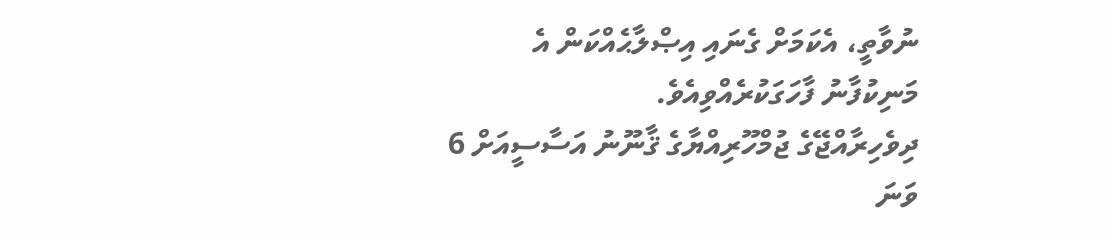ނުވާތީ، އެކަމަށް ގެނައި އިޞްލާޙެއްކަން އެ މަނިކުފާނު ފާހަގަކުރެއްވިއެވެ.
ދިވެހިރާއްޖޭގެ ޖުމްހޫރިއްޔާގެ ޤާނޫނު އަސާސީއަށް 6 ވަނަ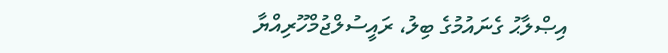އިޞްލާޙު ގެނައުމުގެ ބިލު، ރައީސުލްޖުމްހޫރިއްޔާ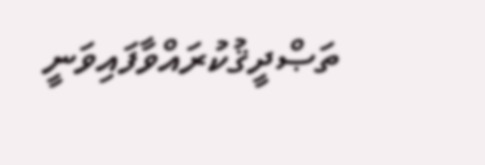ތަޞްދީޤުކުރައްވާފައިވަނީ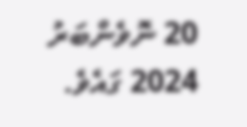20 ނޮވެންބަރު 2024 ގައެވެ.